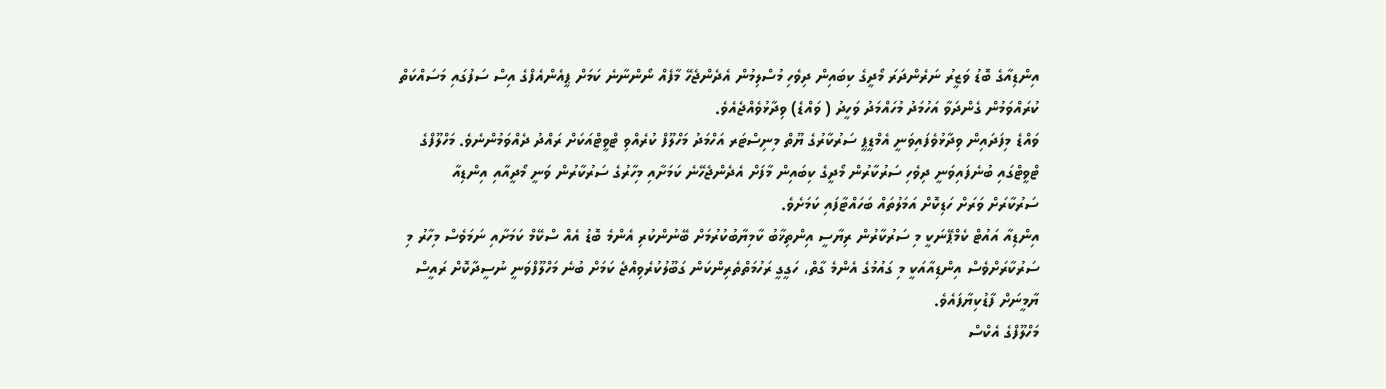އިންޑިއާގެ ބޮޑު ވަޒީރު ނަރެންދަރަ މޯދީގެ ކިބައިން ދިވެހި މުސްލިމުން އެދެންޖެހޭ މާފެއް ނޯންނާނެ ކަމަށް ޕީއެންއެފްގެ އިސް ސަފުގައި މަސައްކަތް ކުރައްވަމުން ގެންދަވާ އަހުމަދު މުހައްމަދު ވަހީދު ( ވައްޑެ) ވިދާޅުވެއްޖެއެވެ.
ވައްޑެ މިފަދައިން ވިދާޅުވެފައިވަނީ އެމްޑީޕީ ސަރުކާރުގެ ޔޫތް މިނިސްޓަރ އަހްމަދު މަހްލޫފް ކުރެއްވި ޓްވީޓްއަކަށް ރައްދު ދެއްވަމުންނެވެ. މަހްލޫފްގެ ޓްވީޓްގައި ބުނެފައިވަނީ ދިވެހި ސަރުކާރުން މޯދީގެ ކިބައިން މާފަށް އެދެންޖެހޭނެ ކަމަށާއި މިހާރުގެ ސަރުކާރުން ވަނީ މޯދީއާއި އިންޑިއާ ސަރުކާރަށް ވަރަށް ހަޑިކޮށް އަމަލުތައް ބަހައްޓާފައި ކަމަށެވެ.
އިންޑިއާ އައުޓް ކެމްޕޭނަކީ މި ސަރުކާރުން ރިޔާސީ އިންތިޚާބު ކާމިޔާބުކުރުމަށް ބޭނުންކުރި އެންމެ ބޮޑު އެއް ސްކޭމް ކަމަށާއި ނަމަވެސް މިހާރު މި ސަރުކާރަށްވެސް އިންޑިއާއަކީ މި ގައުމުގެ އެންމެ ގާތް، ހަގީގީ ރަހުމަތްތެރިންކަން ގަބޫލުކުރެވިއްޖެ ކަމަށް ބުނެ މަހްލޫފްވަނީ ނުސީދާކޮށް ރައީސް ޔާމީނަށް ފާޑުކިޔާފައެވެ.
މަހްލޫފްގެ އެކްސް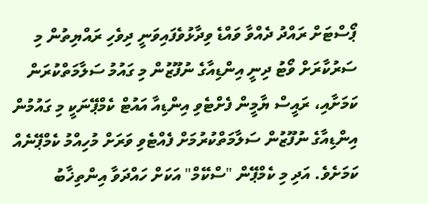ޕޯސްޓަށް ރައްދު ދެއްވާ ވައްޑެ ވިދާޅުވެފައިވަނީ ދިވެހި ރައްޔިތުން މި ސަރުކާރަށް ވޯޓު ދިނީ އިންޑިއާގެ ނުފޫޒުން މި ގައުމު ސަލާމަތްކުރަން ކަމަށާއި، ރައީސް ޔާމީން ފެށްޓެވި އިންޑިއާ އައުޓް ކެމްޕޭނަކީ މި ގައުމުން އިންޑިއާގެ ނުފޫޒުން ސަލާމަތްކުރުމަށް ފެއްޓެވި ވަރަށް މުހިއްމު ކެމްޕޭނެއް ކަމަށެވެ. އަދި މި ކެމްޕޭން "ސްކޭމް" އަކަށް ހައްދަވާ އިންތިޚާބު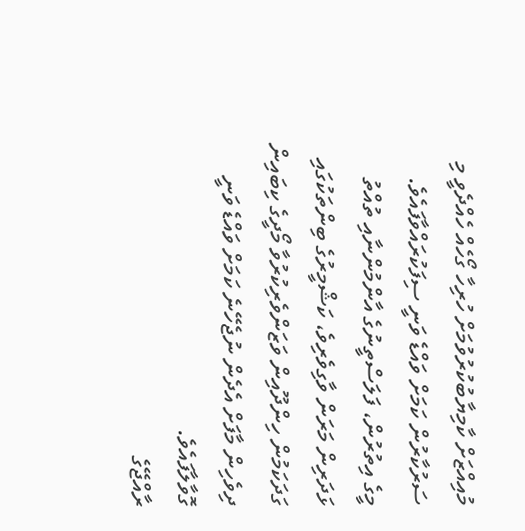މުއިއްޒަށް ކާމިޔާބުކުރުވުމަށް ހުރިހާ ގޯހެއް ހެއްދެވީ މި ސަރުކާރުން ކަމަށް ވައްޑެ ވަނީ ސިފަކުރައްވާފައެވެ.
މީގެ އިތުރުން، ފަލަސްތީނުގެ އާންމުންނާއި ތުއްތު ޅަދަރިން މަރަން ވާގިވެރިވެ، ކަޝްމީރުގެ ބިންތަކުގައި ގަދަކަމުން ހިންދޫއިން ވަޒަންވެރިކުރުވާ މޯދީގެ ކިބައިން ދިވެހިން މާފަށް އެދެން ނުޖެހޭނެ ކަމަށް ވައްޑެ ވަނީ ގޮވާލާފައެވެ.
ރާއްޖޭގެ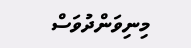މިނިވަންދުވަސް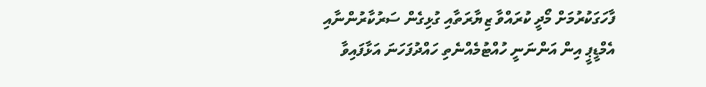ފާހަގަކުރުމަށް މޯދީ ކުރައްވާ ޒިޔާރަތާއި ގުޅިގެން ސަރުކާރުންނާއި އެމްޑީޕީ އިން އަންނަނީ ހުއްޓުމެއްނެތި ހައްދުފަހަނަ އަޅާފައިވާ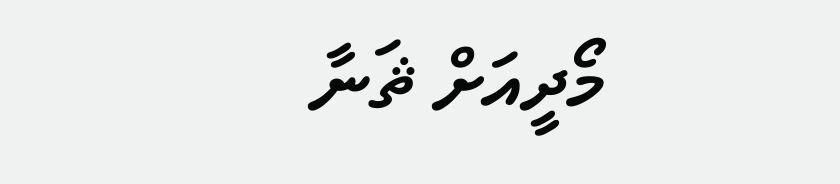މޯދީއަށް ޘަނާ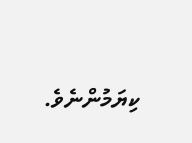ކިޔަމުންނެވެ.